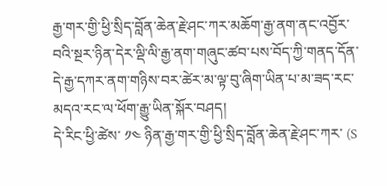རྒྱ་གར་གྱི་ཕྱི་སྲིད་བློན་ཆེན་རྗེ་ཤང་ཀར་མཆོག་རྒྱ་ནག་ནང་འབྱོར་བའི་སྔར་ཉིན་དེར་ལྡི་ལི་རྒྱ་ནག་གཞུང་ཚབ་པས་བོད་ཀྱི་གནད་དོན་དེ་རྒྱ་དཀར་ནག་གཉིས་བར་ཚེར་མ་ལྟ་བུ་ཞིག་ཡིན་པ་མ་ཟད་རང་མདའ་རང་ལ་ཕོག་རྒྱུ་ཡིན་སྐོར་བཤད།
དེ་རིང་ཕྱི་ཚེས་ ༡༤ ཉིན་རྒྱ་གར་གྱི་ཕྱི་སྲིད་བློན་ཆེན་རྗེ་ཤང་ཀར་ (S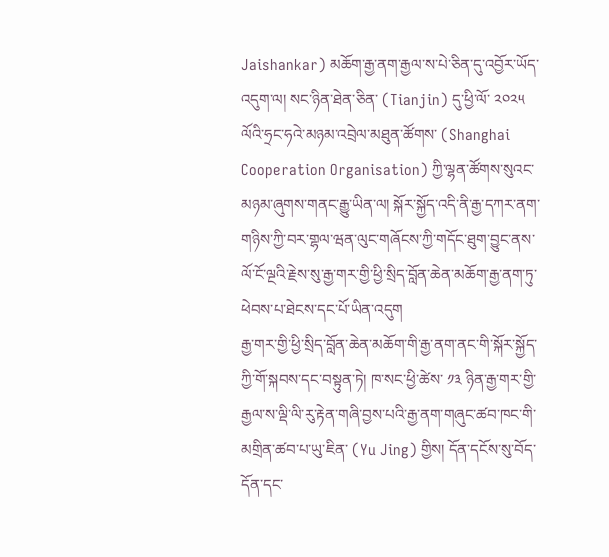Jaishankar) མཆོག་རྒྱ་ནག་རྒྱལ་ས་པེ་ཅིན་དུ་འབྱོར་ཡོད་འདུག་ལ། སང་ཉིན་ཐེན་ཅིན་ (Tianjin) དུ་ཕྱི་ལོ་ ༢༠༢༥ ལོའི་ཧྲང་ཧའེ་མཉམ་འབྲེལ་མཐུན་ཚོགས་ (Shanghai Cooperation Organisation) ཀྱི་ལྷན་ཚོགས་སུའང་མཉམ་ཞུགས་གནང་རྒྱུ་ཡིན་ལ། སྐོར་སྐྱོད་འདི་ནི་རྒྱ་དཀར་ནག་གཉིས་ཀྱི་བར་གྷལ་ཝན་ལུང་གཞོངས་ཀྱི་གདོང་ཐུག་བྱུང་ནས་ལོ་ངོ་ལྔའི་རྗེས་སུ་རྒྱ་གར་གྱི་ཕྱི་སྲིད་བློན་ཆེན་མཆོག་རྒྱ་ནག་ཏུ་ཕེབས་པ་ཐེངས་དང་པོ་ཡིན་འདུག
རྒྱ་གར་གྱི་ཕྱི་སྲིད་བློན་ཆེན་མཆོག་གི་རྒྱ་ནག་ནང་གི་སྐོར་སྐྱོད་ཀྱི་གོ་སྐབས་དང་བསྟུན་ཏེ། ཁ་སང་ཕྱི་ཚེས་ ༡༣ ཉིན་རྒྱ་གར་གྱི་རྒྱལ་ས་ལྡི་ལི་རུ་རྟེན་གཞི་བྱས་པའི་རྒྱ་ནག་གཞུང་ཚབ་ཁང་གི་མགྲིན་ཚབ་པ་ཡུ་ཇིན་ (Yu Jing) གྱིས། དོན་དངོས་སུ་བོད་དོན་དང་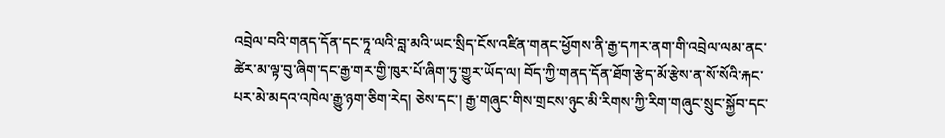འབྲེལ་བའི་གནད་དོན་དང་ཏཱ་ལའི་བླ་མའི་ཡང་སྲིད་ངོས་འཛིན་གནང་ཕྱོགས་ནི་རྒྱ་དཀར་ནག་གི་འབྲེལ་ལམ་ནང་ཚེར་མ་ལྟ་བུ་ཞིག་དང་རྒྱ་གར་གྱི་ཁུར་པོ་ཞིག་ཏུ་གྱུར་ཡོད་ལ། བོད་ཀྱི་གནད་དོན་ཐོག་རྩེད་མོ་རྩེས་ན་སོ་སོའི་རྐང་པར་མེ་མདའ་འཁེལ་རྒྱུ་ཉག་ཅིག་རེད། ཅེས་དང་། རྒྱ་གཞུང་གིས་གྲངས་ཉུང་མི་རིགས་ཀྱི་རིག་གཞུང་སྲུང་སྐྱོབ་དང་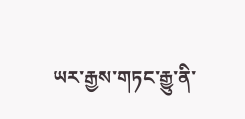ཡར་རྒྱས་གཏང་རྒྱུ་ནི་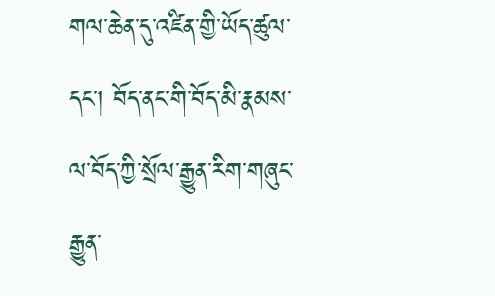གལ་ཆེན་དུ་འཛིན་གྱི་ཡོད་ཚུལ་དང་། བོད་ནང་གི་བོད་མི་རྣམས་ལ་བོད་ཀྱི་སྲོལ་རྒྱུན་རིག་གཞུང་རྒྱུན་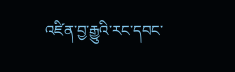འཛིན་བྱ་རྒྱུའི་རང་དབང་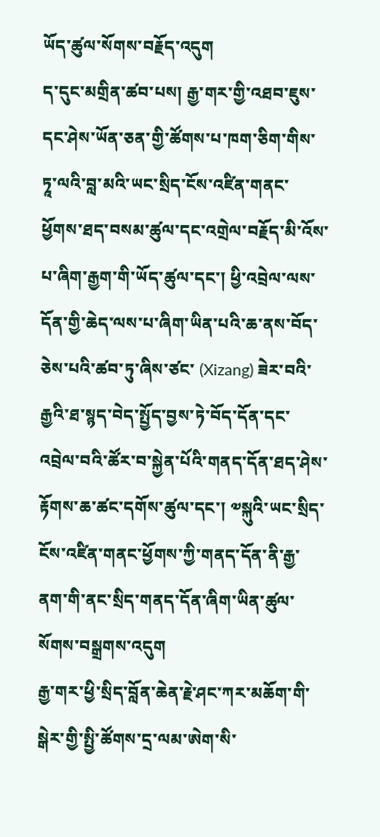ཡོད་ཚུལ་སོགས་བརྗོད་འདུག
ད་དུང་མགྲིན་ཚབ་པས། རྒྱ་གར་གྱི་འཐབ་ཇུས་དང་ཤེས་ཡོན་ཅན་གྱི་ཚོགས་པ་ཁག་ཅིག་གིས་ཏཱ་ལའི་བླ་མའི་ཡང་སྲིད་ངོས་འཛིན་གནང་ཕྱོགས་ཐད་བསམ་ཚུལ་དང་འགྲེལ་བརྗོད་མི་འོས་པ་ཞིག་རྒྱག་གི་ཡོད་ཚུལ་དང་། ཕྱི་འབྲེལ་ལས་དོན་གྱི་ཆེད་ལས་པ་ཞིག་ཡིན་པའི་ཆ་ནས་བོད་ཅེས་པའི་ཚབ་ཏུ་ཞིས་ཙང་ (Xizang) ཟེར་བའི་རྒྱའི་ཐ་སྙད་བེད་སྤྱོད་བྱས་ཏེ་བོད་དོན་དང་འབྲེལ་བའི་ཚོར་བ་སྐྱེན་པོའི་གནད་དོན་ཐད་ཤེས་རྟོགས་ཆ་ཚང་དགོས་ཚུལ་དང་། ༧སྐུའི་ཡང་སྲིད་ངོས་འཛིན་གནང་ཕྱོགས་ཀྱི་གནད་དོན་ནི་རྒྱ་ནག་གི་ནང་སྲིད་གནད་དོན་ཞིག་ཡིན་ཚུལ་སོགས་བསྒྲགས་འདུག
རྒྱ་གར་ཕྱི་སྲིད་བློན་ཆེན་རྗེ་ཤང་ཀར་མཆོག་གི་སྒེར་གྱི་སྤྱི་ཚོགས་དྲ་ལམ་ཨེག་སི་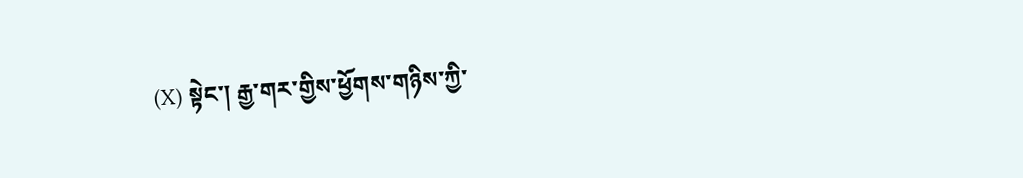(X) སྟེང་། རྒྱ་གར་གྱིས་ཕྱོགས་གཉིས་ཀྱི་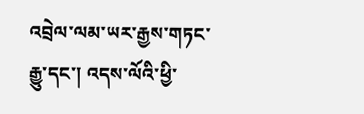འབྲེལ་ལམ་ཡར་རྒྱས་གཏང་རྒྱུ་དང་། འདས་ལོའི་ཕྱི་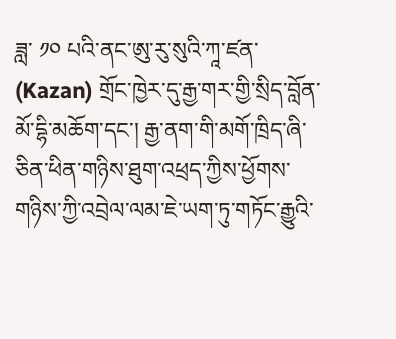ཟླ་ ༡༠ པའི་ནང་ཨུ་རུ་སུའི་ཀཱ་ཛན་ (Kazan) གྲོང་ཁྱེར་དུ་རྒྱ་གར་གྱི་སྲིད་བློན་མོ་དྷི་མཆོག་དང་། རྒྱ་ནག་གི་མགོ་ཁྲིད་ཞི་ཅིན་ཕིན་གཉིས་ཐུག་འཕྲད་ཀྱིས་ཕྱོགས་གཉིས་ཀྱི་འབྲེལ་ལམ་ཇེ་ཡག་ཏུ་གཏོང་རྒྱུའི་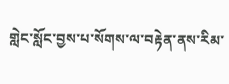གླེང་སློང་བྱས་པ་སོགས་ལ་བརྟེན་ནས་རིམ་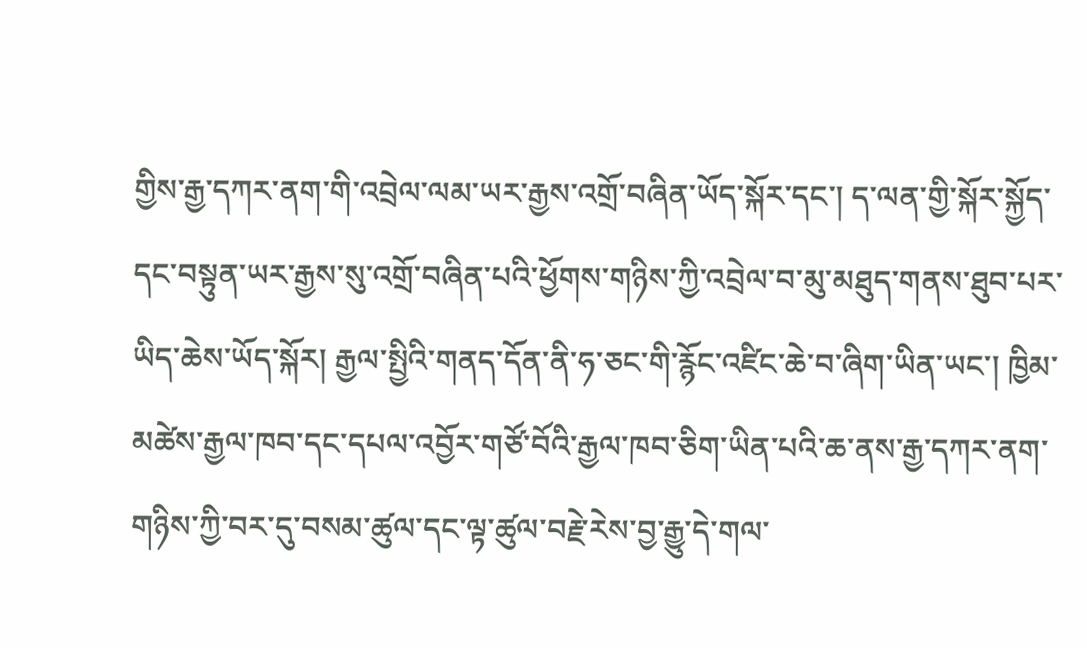གྱིས་རྒྱ་དཀར་ནག་གི་འབྲེལ་ལམ་ཡར་རྒྱས་འགྲོ་བཞིན་ཡོད་སྐོར་དང་། ད་ལན་གྱི་སྐོར་སྐྱོད་དང་བསྟུན་ཡར་རྒྱས་སུ་འགྲོ་བཞིན་པའི་ཕྱོགས་གཉིས་ཀྱི་འབྲེལ་བ་མུ་མཐུད་གནས་ཐུབ་པར་ཡིད་ཆེས་ཡོད་སྐོར། རྒྱལ་སྤྱིའི་གནད་དོན་ནི་ཧ་ཅང་གི་རྙོང་འཛིང་ཆེ་བ་ཞིག་ཡིན་ཡང་། ཁྱིམ་མཚེས་རྒྱལ་ཁབ་དང་དཔལ་འབྱོར་གཙོ་བོའི་རྒྱལ་ཁབ་ཅིག་ཡིན་པའི་ཆ་ནས་རྒྱ་དཀར་ནག་གཉིས་ཀྱི་བར་དུ་བསམ་ཚུལ་དང་ལྟ་ཚུལ་བརྗེ་རེས་བྱ་རྒྱུ་དེ་གལ་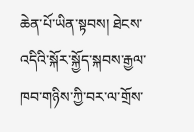ཆེན་པོ་ཡིན་སྟབས། ཐེངས་འདིའི་སྐོར་སྐྱོད་སྐབས་རྒྱལ་ཁབ་གཉིས་ཀྱི་བར་ལ་གྲོས་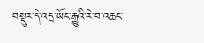བསྡུར་དེ་འདྲ་ཡོང་རྒྱུའི་རེ་བ་འཆང་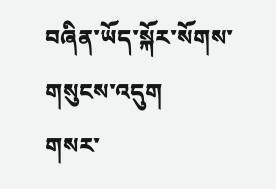བཞིན་ཡོད་སྐོར་སོགས་གསུངས་འདུག
གསར་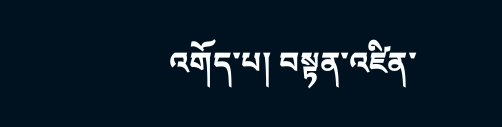འགོད་པ། བསྟན་འཛིན་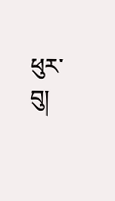ཕུར་བུ།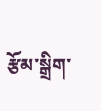རྩོམ་སྒྲིག་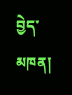བྱེད་མཁན།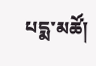པདྨ་མཚོ།